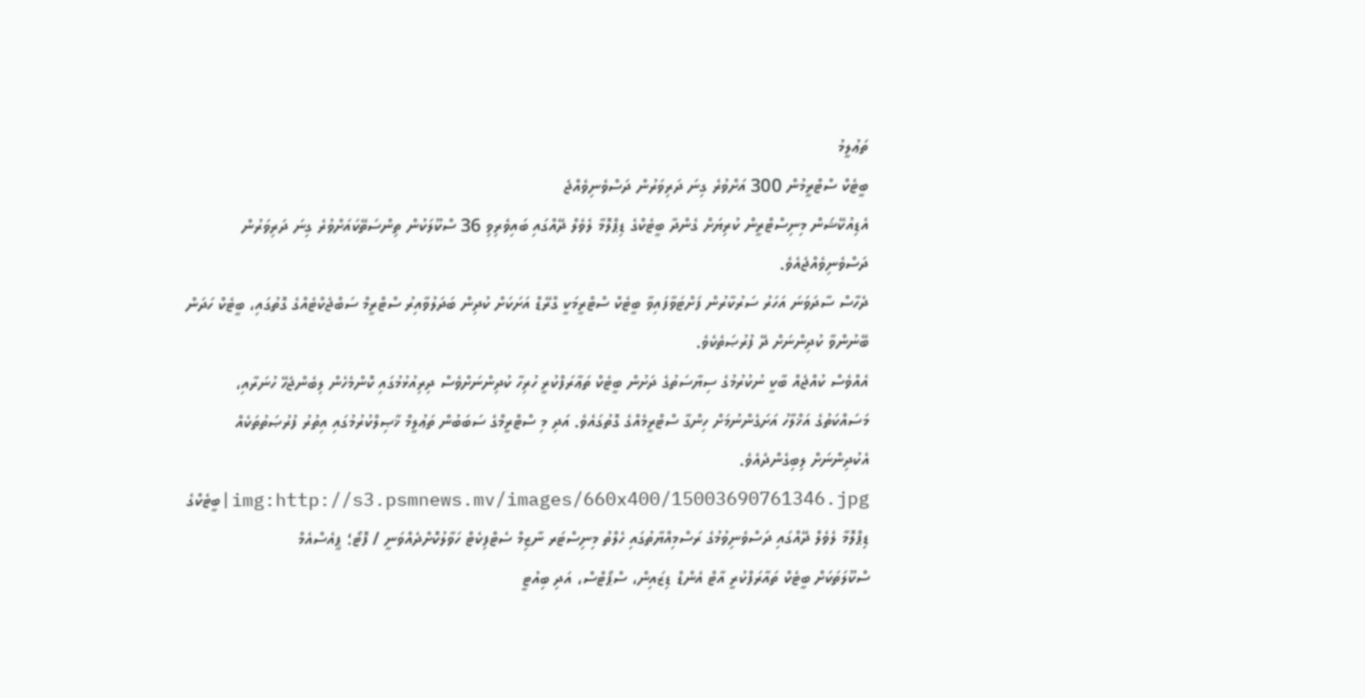ތަޢުލީމު
ބީޓެކް ސްޓްރީމުން 300 އަށްވުރެ ގިނަ ދަރިވަރުން ދަސްވެނިވެއްޖެ
އެޑިއުކޭޝަން މިނިސްޓްރީން ކުރިޔަށް ގެންދާ ބީޓެކްގެ ޑިޕްލޮމާ ލެވެލް ދޭއްގައި ބައިވެރިވި 36 ސްކޫލަކުން ތިންސަތޭކައަށްވުރެ ގިނަ ދަރިވަރުން ދަސްވެނިވެއްޖެއެވެ.
ދެހާސް ސާދަވަނަ އަހަރު ސަރުކާރުން ފަށްޓަވާފައިވާ ބީޓެކް ސްޓްރީމަކީ ގްރޭޑް އަށަކަށް ކުދިން ބަދަލުވާއިރު ސްޓްރީމް ސަބްޖެކްޓެއްގެ ގޮތުގައި، ބީޓެކް ހަދަން ބޭނުންވާ ކުދިންނަށް ދޭ ފުރުޞަތެކެވެ.
އެއްވެސް ކުއްޖެއް ބާކީ ނުކުރުމުގެ ސިޔާސަތުގެ ދަށުން ބީޓެކް ތަޢާރަފްކުރީ ހުރިހާ ކުދިންނަށްވެސް ދިރިއުޅުމުގައި ކޮންމެހެން ލިބެންޖެހޭ ހުނަރާއި، މަސައްކަތުގެ އަޚްލާހު އަށަގެންނުމަށް ހިންގާ ސްޓްރީމެއްގެ ގޮތުގައެވެ. އަދި މި ސްޓްރީމްގެ ސަބަބުން ތަޢުލީމް ޚާޞިލްކުރުމުގައި އިތުރު ފުރުޞަތުތަކެއް އެކުދިންނަށް ލިބިގެންދެއެވެ.
img:http://s3.psmnews.mv/images/660x400/15003690761346.jpg|ބީޓެކްގެ ޑިޕްލޮމާ ލެވެލް ދޭއްގައި ދަސްވެނިވުމުގެ ރަސްމިއްޔާތުގައި ހެލްތު މިނިސްޓަރ ނާޒިމް ސެޓްފިކެޓް ހަވާލުކޮށްދެއްވަނީ / ފޮޓޯ؛ ޕީއެސްއެމް
ސްކޫލަތަކަށް ބީޓެކް ތައާރަފްކުރީ އާޓް އެންޑް ޑިޒައިން، ސްޕޯޓްސް، އަދި ބިއުޓީ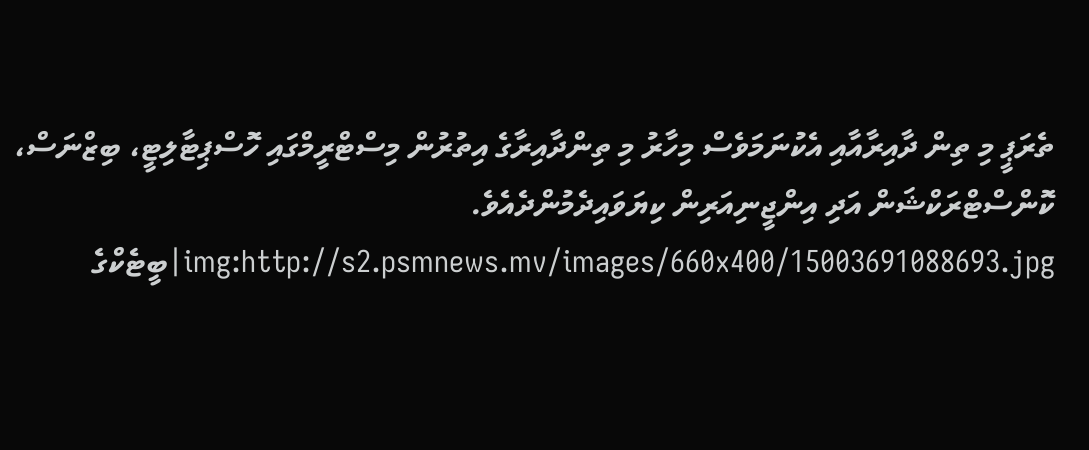ތެރަޕީ މި ތިން ދާއިރާއާއި އެކުނަމަވެސް މިހާރު މި ތިންދާއިރާގެ އިތުރުން މިސްޓްރީމްގައި ހޮސްޕިޓާލިޓީ، ބިޒްނަސް، ކޮންސްޓްރަކްޝަން އަދި އިންޖީނިއަރިން ކިޔަވައިދެމުންދެއެވެ.
img:http://s2.psmnews.mv/images/660x400/15003691088693.jpg|ބީޓެކްގެ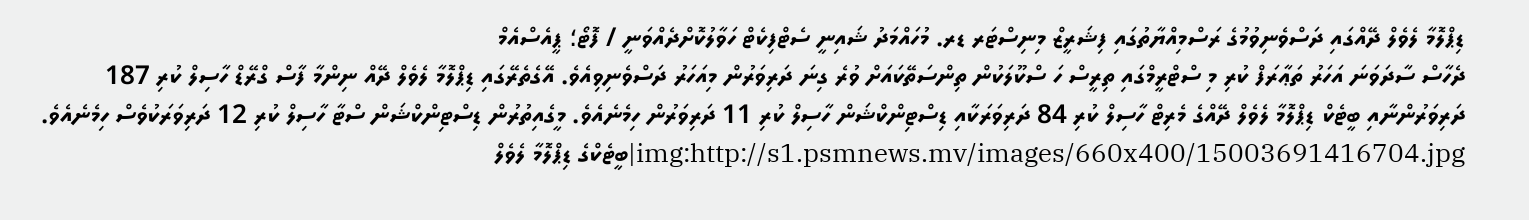ޑިޕްލޮމާ ލެވެލް ދޭއްގައި ދަސްވެނިވުމުގެ ރަސްމިއްޔާތުގައި ފިޝަރީޒް މިނިސްޓަރ ޑރ. މުހައްމަދު ޝައިނީ ސެޓްފިކެޓް ހަވާލުކޮށްދެއްވަނީ / ފޮޓޯ؛ ޕީއެސްއެމް
ދެހާސް ސާދަވަނަ އަހަރު ތަޢާރަފް ކުރި މި ސްޓްރީމްގައި ތިރީސް ހަ ސްކޫލަކުން ތިންސަތޭކައަށް ވުރެ ގިނަ ދަރިވަރުން މިއަހަރު ދަސްވެނިވިއެވެ. އޭގެތެރޭގައި ޑިޕްލޮމާ ލެވެލް ދޭއް ނިންމާ ފާސް ގްރޭޑް ހާސިލް ކުރި 187 ދަރިވަރުންނާއި ބީޓެކް ޑިޕްލޮމާ ލެވެލް ދޭއްގެ މެރިޓް ހާސިލް ކުރި 84 ދަރިވަރަކާއި ޑިސްޓިންކްޝަން ހާސިލް ކުރި 11 ދަރިވަރުން ހިމެނެއެވެ. މީގެއިތުރުން ޑިސްޓިންކްޝަން ސްޓާ ހާސިލް ކުރި 12 ދަރިވަރަކުވެސް ހިމެނެއެވެ.
img:http://s1.psmnews.mv/images/660x400/15003691416704.jpg|ބީޓެކްގެ ޑިޕްލޮމާ ލެވެލް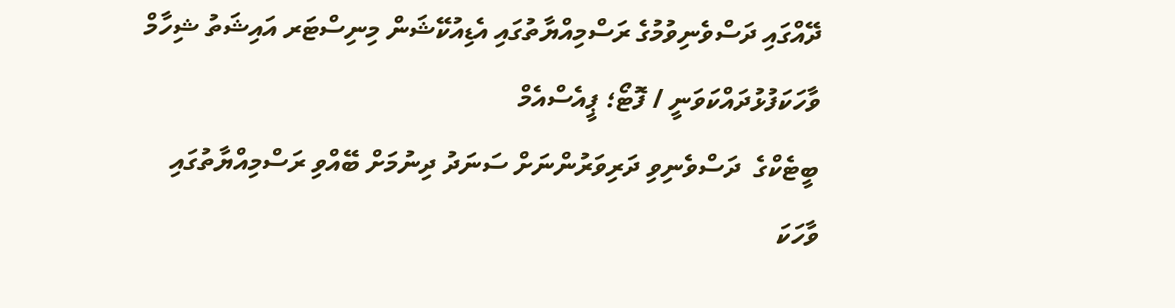ދޭއްގައި ދަސްވެނިވުމުގެ ރަސްމިއްޔާތުގައި އެޑިއުކޭޝަން މިނިސްޓަރ އައިޝަތު ޝިހާމް ވާހަކަފުޅުދައްކަވަނީ / ފޮޓޯ؛ ޕީއެސްއެމް
ބީޓެކްގެ  ދަސްވެނިވި ދަރިވަރުންނަށް ސަނަދު ދިނުމަށް ބޭއްވި ރަސްމިއްޔާތުގައި ވާހަކަ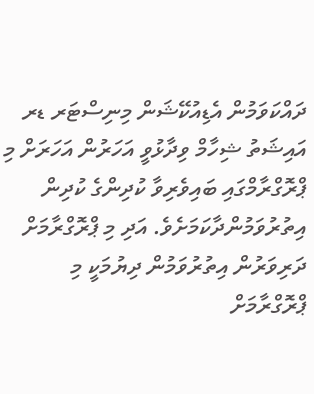ދައްކަވަމުން އެޑިއުކޭޝަން މިނިސްޓަރ ޑރ އައިޝަތު ޝިހާމް ވިދާޅުވީ އަހަރުން އަހަރަށް މި ޕްރޮގްރާމްގައި ބައިވެރިވާ ކުދިންގެ ކުދިން އިތުރުވަމުންދާކަމަށެވެ. އަދި މި ޕްރޮގްރާމަށް ދަރިވަރުން އިތުރުވަމުން ދިޔުމަކީ މި ޕްރޮގްރާމަށް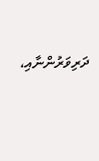ދަރިވަރުންނާއި،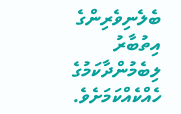ބެލެނިވެރިންގެ އިތުބާރު ލިބެމުންދާކަމުގެ ހެއްކެއްކަމަށެވެ.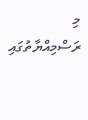މި ރަސްމިއްޔާތުގައި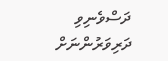ދަސްވެނިވި ދަރިވަރުންނަށް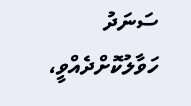ސަނަދު ހަވާލުކޮށްދެއްވީ،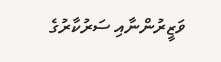ވަޒީރުންނާއި ސަރުކާރުގެ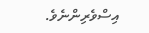އިސްވެރިންނެވެ.